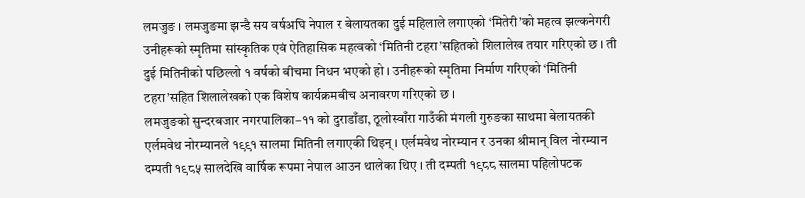लमजुङ । लमजुङमा झन्डै सय वर्षअघि नेपाल र बेलायतका दुई महिलाले लगाएको ‘मितेरी’को महत्व झल्कनेगरी उनीहरूको स्मृतिमा सांस्कृतिक एवं ऐतिहासिक महत्वको ‘मितिनी टहरा’सहितको शिलालेख तयार गरिएको छ । ती दुई मितिनीको पछिल्लो १ वर्षको बीचमा निधन भएको हो । उनीहरूको स्मृतिमा निर्माण गरिएको ‘मितिनी टहरा’सहित शिलालेखको एक विशेष कार्यक्रमबीच अनावरण गरिएको छ ।
लमजुङको सुन्दरबजार नगरपालिका–११ को दुराडाँडा, ठूलोस्वाँरा गाउँकी मंगली गुरुङका साथमा बेलायतकी एर्लमवेथ नोरम्यानले १९९१ सालमा मितिनी लगाएकी थिइन् । एर्लमवेथ नोरम्यान र उनका श्रीमान् विल नोरम्यान दम्पती १९८५ सालदेखि वार्षिक रूपमा नेपाल आउन थालेका थिए । ती दम्पती १९८८ सालमा पहिलोपटक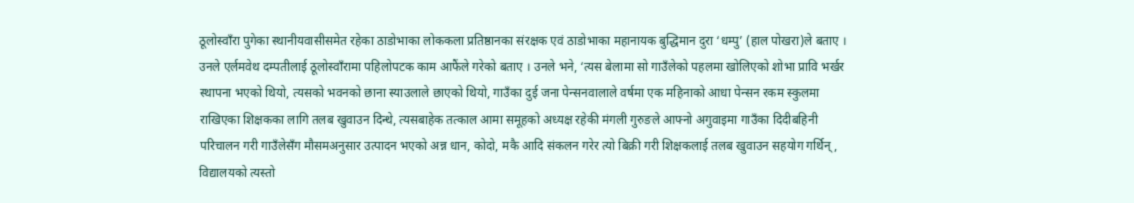ठूलोस्वाँरा पुगेका स्थानीयवासीसमेत रहेका ठाडोभाका लोककला प्रतिष्ठानका संरक्षक एवं ठाडोभाका महानायक बुद्धिमान दुरा ‘धम्पु’ (हाल पोखरा)ले बताए ।
उनले एर्लमवेथ दम्पतीलाई ठूलोस्वाँरामा पहिलोपटक काम आफैंले गरेको बताए । उनले भने, ‘त्यस बेलामा सो गाउँलेको पहलमा खोलिएको शोभा प्रावि भर्खर स्थापना भएको थियो, त्यसको भवनको छाना स्याउलाले छाएको थियो, गाउँका दुई जना पेन्सनवालाले वर्षमा एक महिनाको आधा पेन्सन रकम स्कुलमा राखिएका शिक्षकका लागि तलब खुवाउन दिन्थे, त्यसबाहेक तत्काल आमा समूहको अध्यक्ष रहेकी मंगली गुरुङले आफ्नो अगुवाइमा गाउँका दिदीबहिनी परिचालन गरी गाउँलेसँग मौसमअनुसार उत्पादन भएको अन्न धान, कोदो, मकै आदि संकलन गरेर त्यो बिक्री गरी शिक्षकलाई तलब खुवाउन सहयोग गर्थिन्, विद्यालयको त्यस्तो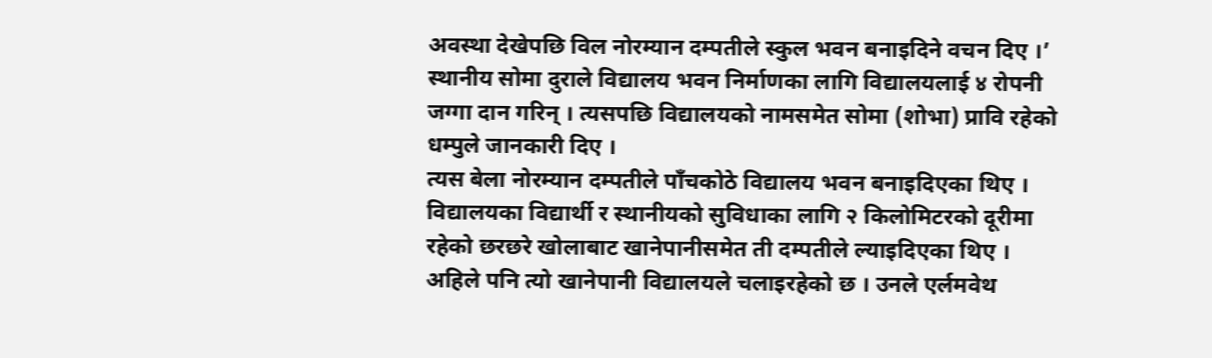अवस्था देखेपछि विल नोरम्यान दम्पतीले स्कुल भवन बनाइदिने वचन दिए ।’
स्थानीय सोमा दुराले विद्यालय भवन निर्माणका लागि विद्यालयलाई ४ रोपनी जग्गा दान गरिन् । त्यसपछि विद्यालयको नामसमेत सोमा (शोभा) प्रावि रहेको धम्पुले जानकारी दिए ।
त्यस बेला नोरम्यान दम्पतीले पाँचकोठे विद्यालय भवन बनाइदिएका थिए । विद्यालयका विद्यार्थी र स्थानीयको सुविधाका लागि २ किलोमिटरको दूरीमा रहेको छरछरे खोलाबाट खानेपानीसमेत ती दम्पतीले ल्याइदिएका थिए । अहिले पनि त्यो खानेपानी विद्यालयले चलाइरहेको छ । उनले एर्लमवेथ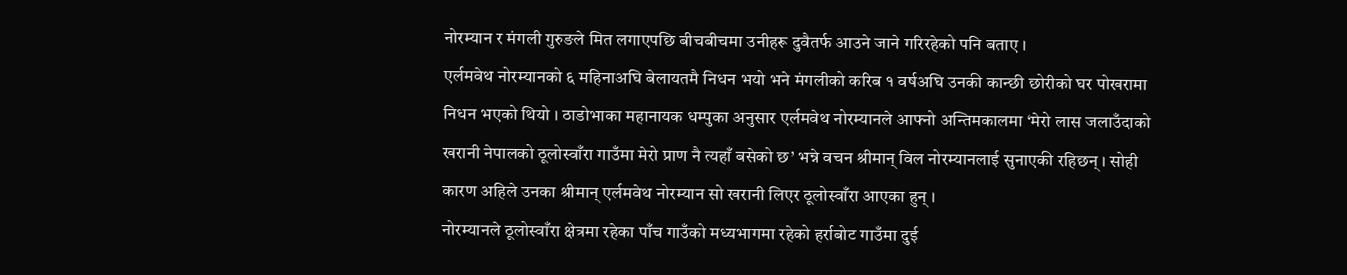नोरम्यान र मंगली गुरुङले मित लगाएपछि बीचबीचमा उनीहरू दुवैतर्फ आउने जाने गरिरहेको पनि बताए ।
एर्लमवेथ नोरम्यानको ६ महिनाअघि बेलायतमै निधन भयो भने मंगलीको करिब १ वर्षअघि उनकी कान्छी छोरीको घर पोखरामा निधन भएको थियो । ठाडोभाका महानायक धम्पुका अनुसार एर्लमवेथ नोरम्यानले आफ्नो अन्तिमकालमा ‘मेरो लास जलाउँदाको खरानी नेपालको ठूलोस्वाँरा गाउँमा मेरो प्राण नै त्यहाँ बसेको छ’ भन्ने वचन श्रीमान् विल नोरम्यानलाई सुनाएकी रहिछन् । सोही कारण अहिले उनका श्रीमान् एर्लमवेथ नोरम्यान सो खरानी लिएर ठूलोस्वाँरा आएका हुन् ।
नोरम्यानले ठूलोस्वाँरा क्षेत्रमा रहेका पाँच गाउँको मध्यभागमा रहेको हर्राबोट गाउँमा दुई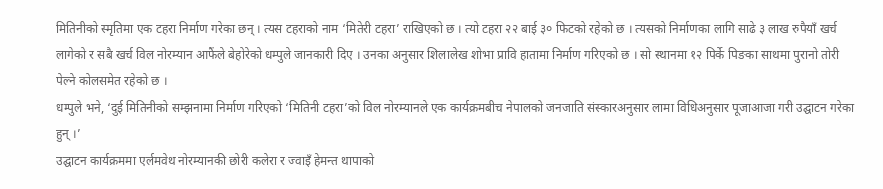मितिनीको स्मृतिमा एक टहरा निर्माण गरेका छन् । त्यस टहराको नाम ‘मितेरी टहरा’ राखिएको छ । त्यो टहरा २२ बाई ३० फिटको रहेको छ । त्यसको निर्माणका लागि साढे ३ लाख रुपैयाँ खर्च लागेको र सबै खर्च विल नोरम्यान आफैंले बेहोरेको धम्पुले जानकारी दिए । उनका अनुसार शिलालेख शोभा प्रावि हातामा निर्माण गरिएको छ । सो स्थानमा १२ पिर्के पिङका साथमा पुरानो तोरी पेल्ने कोलसमेत रहेको छ ।
धम्पुले भने, ‘दुई मितिनीको सम्झनामा निर्माण गरिएको ‘मितिनी टहरा’को विल नोरम्यानले एक कार्यक्रमबीच नेपालको जनजाति संस्कारअनुसार लामा विधिअनुसार पूजाआजा गरी उद्घाटन गरेका हुन् ।’
उद्घाटन कार्यक्रममा एर्लमवेथ नोरम्यानकी छोरी कलेरा र ज्वाइँ हेमन्त थापाको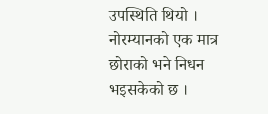उपस्थिति थियो । नोरम्यानको एक मात्र छोराको भने निधन भइसकेको छ ।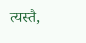त्यस्तै,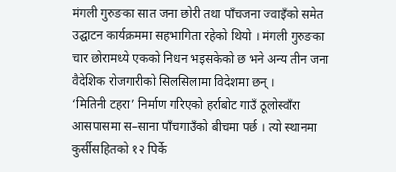मंगली गुरुङका सात जना छोरी तथा पाँचजना ज्वाइँको समेत उद्घाटन कार्यक्रममा सहभागिता रहेको थियो । मंगली गुरुङका चार छोरामध्ये एकको निधन भइसकेको छ भने अन्य तीन जना वैदेशिक रोजगारीको सिलसिलामा विदेशमा छन् ।
‘मितिनी टहरा’ निर्माण गरिएको हर्राबोट गाउँ ठूलोस्वाँरा आसपासमा स–साना पाँचगाउँको बीचमा पर्छ । त्यो स्थानमा कुर्सीसहितको १२ पिर्के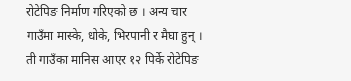रोटेपिङ निर्माण गरिएको छ । अन्य चार गाउँमा मास्के, धोके, भिरपानी र मैघा हुन् । ती गाउँका मानिस आएर १२ पिर्के रोटेपिङ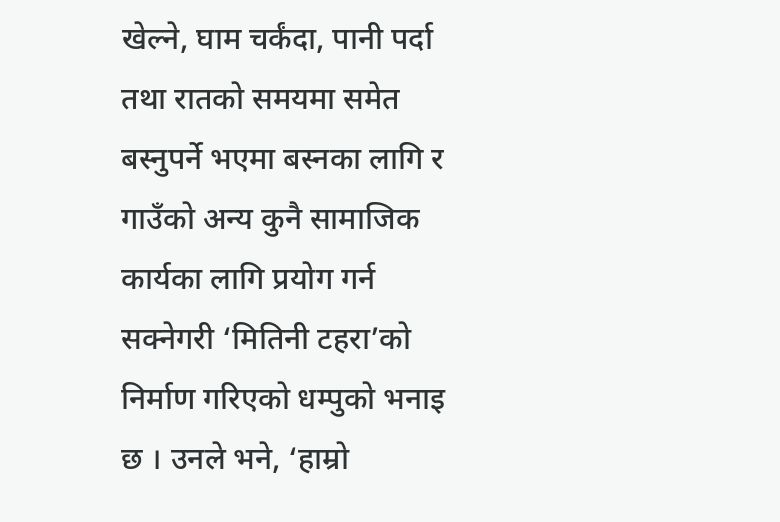खेल्ने, घाम चर्कंदा, पानी पर्दा तथा रातको समयमा समेत बस्नुपर्ने भएमा बस्नका लागि र गाउँको अन्य कुनै सामाजिक कार्यका लागि प्रयोग गर्न सक्नेगरी ‘मितिनी टहरा’को निर्माण गरिएको धम्पुको भनाइ छ । उनले भने, ‘हाम्रो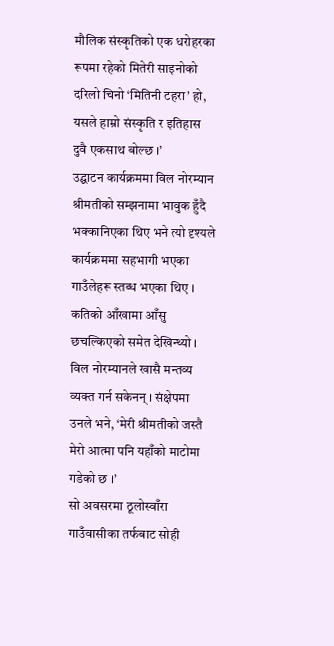मौलिक संस्कृतिको एक धरोहरका रूपमा रहेको मितेरी साइनोको दरिलो चिनो ‘मितिनी टहरा’ हो, यसले हाम्रो संस्कृति र इतिहास दुवै एकसाथ बोल्छ ।’
उद्घाटन कार्यक्रममा विल नोरम्यान श्रीमतीको सम्झनामा भावुक हुँदै भक्कानिएका थिए भने त्यो दृश्यले कार्यक्रममा सहभागी भएका गाउँलेहरू स्तब्ध भएका थिए । कतिको आँखामा आँसु छचल्किएको समेत देखिन्थ्यो । विल नोरम्यानले खासै मन्तव्य व्यक्त गर्न सकेनन् । संक्षेपमा उनले भने, ‘मेरी श्रीमतीको जस्तै मेरो आत्मा पनि यहाँको माटोमा गडेको छ ।’
सो अवसरमा ठूलोस्वाँरा गाउँवासीका तर्फबाट सोही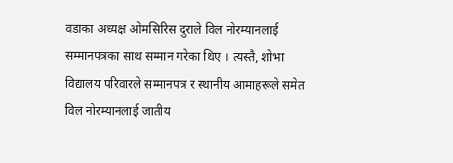वडाका अध्यक्ष ओमसिरिस दुराले विल नोरम्यानलाई सम्मानपत्रका साथ सम्मान गरेका थिए । त्यस्तै, शोभा विद्यालय परिवारले सम्मानपत्र र स्थानीय आमाहरूले समेत विल नोरम्यानलाई जातीय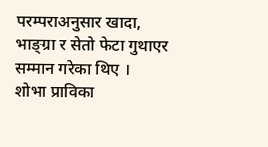परम्पराअनुसार खादा, भाङ्ग्रा र सेतो फेटा गुथाएर सम्मान गरेका थिए ।
शोभा प्राविका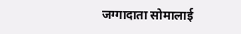जग्गादाता सोमालाई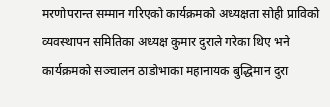मरणोपरान्त सम्मान गरिएको कार्यक्रमको अध्यक्षता सोही प्राविको व्यवस्थापन समितिका अध्यक्ष कुमार दुराले गरेका थिए भने कार्यक्रमको सञ्चालन ठाडोभाका महानायक बुद्धिमान दुरा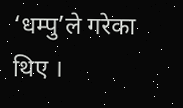‘धम्पु’ले गरेका थिए ।